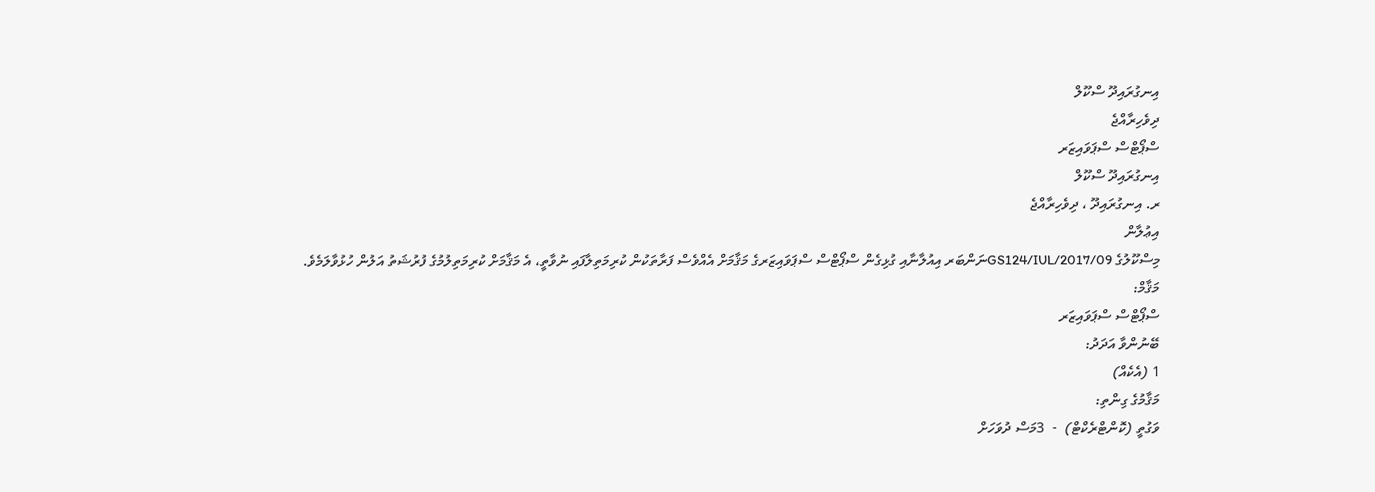އިނގުރައިދޫ ސްކޫލް
ދިވެހިރާއްޖެ
ސްޕޯޓްސް ސްޕަވައިޒަރ
އިނގުރައިދޫ ސްކޫލް
ރ. އިނގުރައިދޫ ، ދިވެހިރާއްޖެ
އިޢުލާން
މިސްކޫލުގެ GS124/IUL/2017/09ނަންބަރ އިއުލާނާއި ގުޅިގެން ސްޕޯޓްސް ސްޕަވައިޒަރގެ މަޤާމަށް އެއްވެސް ފަރާތަކުން ކުރިމަތިލާފައި ނުވާތީ، އެ މަޤާމަށް ކުރިމަތިލުމުގެ ފުރުޝަތު އަލުން ހުޅުވާލަމެވެ.
މަޤާމް:
ސްޕޯޓްސް ސްޕަވައިޒަރ
ބޭނުންވާ އަދަދު:
1 (އެކެއް)
މަޤާމުގެ ގިންތި:
ވަގުތީ (ކޮންޓްރެކްޓް)  -  3މަސް ދުވަހަށް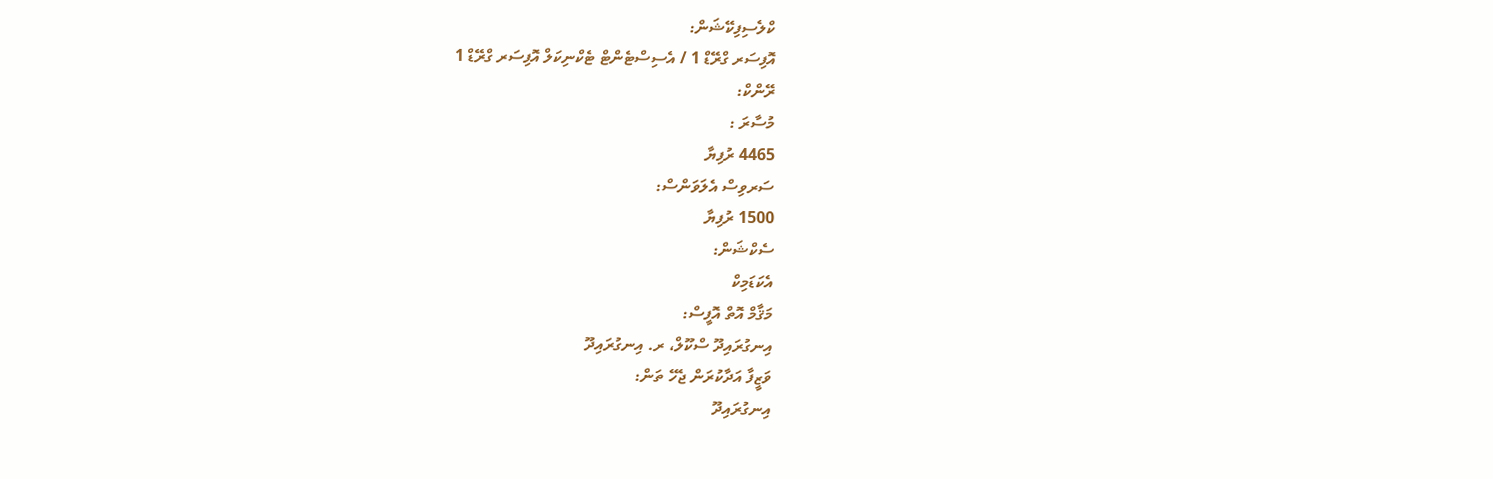ކްލެސިފިކޭޝަން:
އޮފިސަރ ގްރޭޑް 1 / އެސިސްޓެންޓް ޓެކްނިކަލް އޮފިސަރ ގްރޭޑް 1
ރޭންކް:
މުސާރަ :
4465 ރުފިޔާ
ސަރވިސް އެލަވަންސް:
1500 ރުފިޔާ
ސެކްޝަން:
އެކަޑަމިކް
މަޤާމް އޮތް އޮފީސް:
އިނގުރައިދޫ ސްކޫލް، ރ. އިނގުރައިދޫ
ވަޒީފާ އަދާކުރަން ޖެހޭ ތަން:
އިނގުރައިދޫ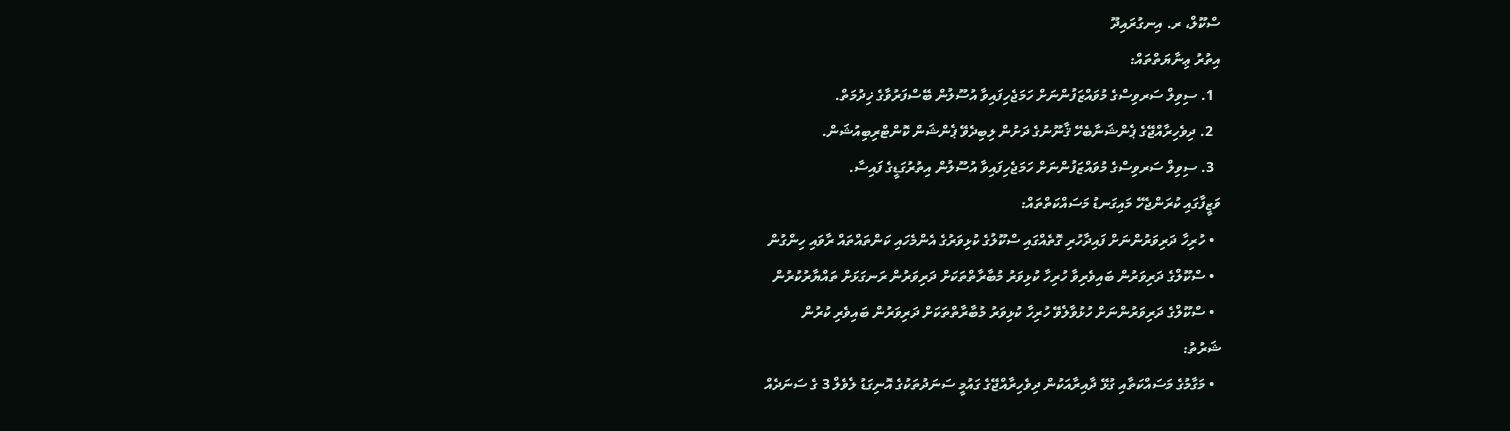ސްކޫލް، ރ. އިނގުރައިދޫ
އިތުރު ޢިނާޔަތްތައް:
  1. ސިވިލް ސަރވިސްގެ މުވައްޒަފުންނަށް ހަމަޖެހިފައިވާ އުސޫލުން ބޭސްފަރުވާގެ ޚިދުމަތް.
  2. ދިވެހިރާއްޖޭގެ ޕެންޝަނާބެހޭ ޤާނޫނުގެ ދަށުން ލިބިދެވޭ ޕެންޝަން ކޮންޓްރިބިއުޝަން.
  3. ސިވިލް ސަރވިސްގެ މުވައްޒަފުންނަށް ހަމަޖެހިފައިވާ އުސޫލުން އިތުރުގަޑީގެ ފައިސާ.
ވަޒީފާގައި ކުރަންޖެހޭ މައިގަނޑު މަސައްކަތްތައް:
  • ހުރިހާ ދަރިވަރުންނަށް ފައިދާހުރި ގޮތެއްގައި ސްކޫލުގެ ކުޅިވަރުގެ އެންމެހައި ކަންތައްތައް ރާވައި ހިންގުން
  • ސްކޫލްގެ ދަރިވަރުން ބައިވެރިވާ ހުރިހާ ކުޅިވަރު މުބާރާތްތަކަށް ދަރިވަރުން ރަނގަޅަށް ތައްޔާރުކުރުން
  • ސްކޫލްގެ ދަރިވަރުންނަށް ހުޅުވާލެވޭ ހުރިހާ ކުޅިވަރު މުބާރާތްތަކަށް ދަރިވަރުން ބައިވެރި ކުރުން
ޝަރުތު:
  • މަގާމުގެ މަސައްކަތާއި ގުޅޭ ދާއިރާއަކުން ދިވެހިރާއްޖޭގެ ގައުމީ ސަނަދުތަކުގެ އޮނިގަޑު ލެވެލް 3 ގެ ސަނަދެއް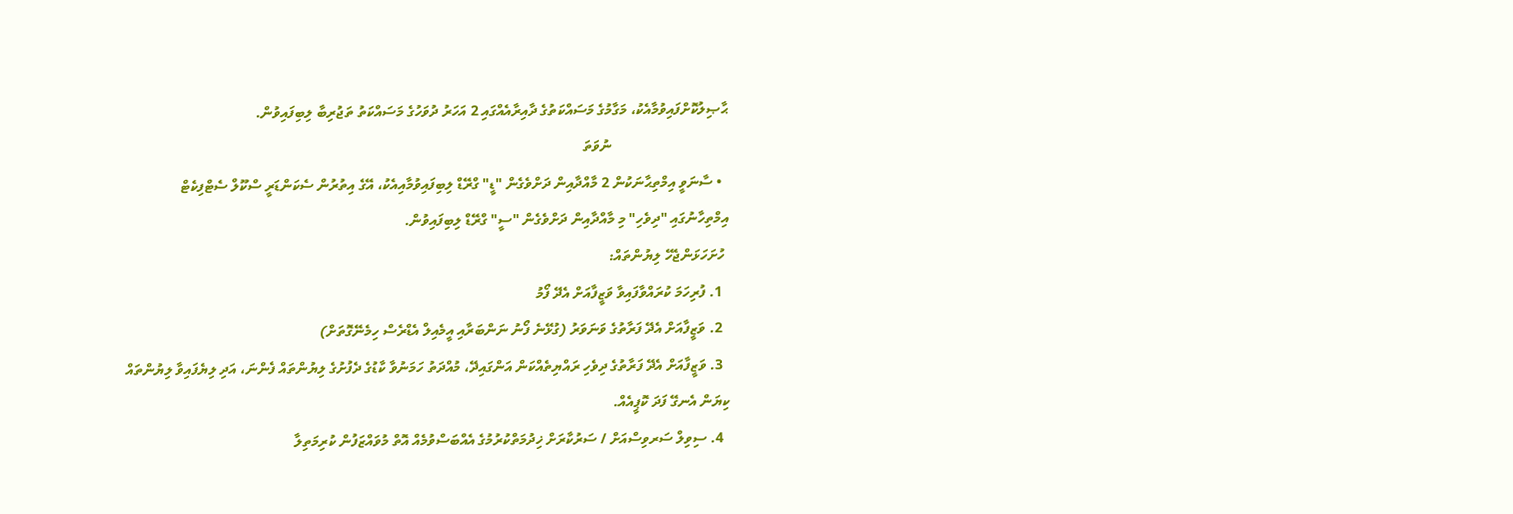ޙާޞިލުކޮށްފައިވުމާއެކު، މަގާމުގެ މަސައްކަތުގެ ދާއިރާއެއްގައި 2 އަހަރު ދުވަހުގެ މަސައްކަތު ތަޖުރިބާ ލިބިފައިވުން.
                                ނުވަތަ
  • ސާނަވީ އިމްތިޙާނަކުން 2 މާއްދާއިން ދަށްވެގެން "ޑީ" ގްރޭޑް ލިބިފައިވުމާއިއެކު، އޭގެ އިތުރުން ސެކަންޑަރީ ސްކޫލް ސެޓްފިކެޓް އިމްތިހާނުގައި "ދިވެހި" މި މާއްދާއިން ދަށްވެގެން "ސީ" ގްރޭޑް ލިބިފައިވުން.
 ހުށަހަޅަންޖެހޭ ލިޔުންތައް:
  1. ފުރިހަމަ ކުރައްވާފައިވާ ވަޒީފާއަށް އެދޭ ފޯމު
  2. ވަޒީފާއަށް އެދޭ ފަރާތުގެ ވަނަވަރު (ގުޅޭނެ ފޯނު ނަންބަރާއި އީމެއިލް އެޑްރެސް ހިމެނޭގޮތަށް)
  3. ވަޒީފާއަށް އެދޭ ފަރާތުގެ ދިވެހި ރައްޔިތެއްކަން އަންގައިދޭ، މުއްދަތު ހަމަނުވާ ކާޑުގެ ދެފުށުގެ ލިޔުންތައް ފެންނަ، އަދި ލިޔެފައިވާ ލިޔުންތައް ކިޔަން އެނގޭ ފަދަ ކޮޕީއެއް.
  4. ސިވިލް ސަރވިސްއަށް / ސަރުކާރަށް ޚިދުމަތްކުރުމުގެ އެއްބަސްވުމެއް އޮތް މުވައްޒަފުން ކުރިމަތިލާ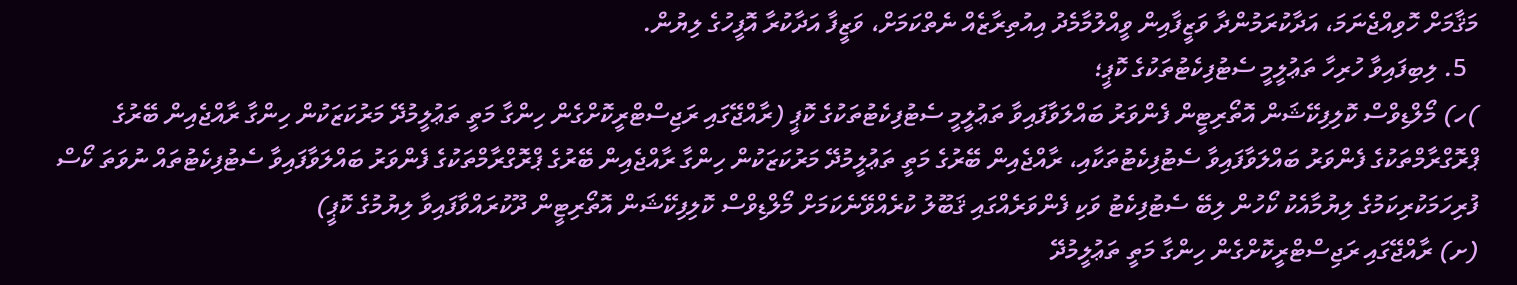މަޤާމަށް ހޮވިއްޖެނަމަ، އަދާކުރަމުންދާ ވަޒީފާއިން ވީއްލުމާމެދު އިއުތިރާޒެއް ނެތްކަމަށް، ވަޒީފާ އަދާކުރާ އޮފީހުގެ ލިޔުން.
  5. ލިބިފައިވާ ހުރިހާ ތަޢުލީމީ ސެޓުފިކެޓުތަކުގެ ކޮޕީ؛
)ހ) މޯލްޑިވްސް ކޮލިފިކޭޝަން އޮތޯރިޓީން ފެންވަރު ބައްލަވާފައިވާ ތަޢުލީމީ ސެޓުފިކެޓުތަކުގެ ކޮޕީ (ރާއްޖޭގައި ރަޖިސްޓްރީކޮށްގެން ހިންގާ މަތީ ތަޢުލީމުދޭ މަރުކަޒަކުން ހިންގާ ރާއްޖެއިން ބޭރުގެ ޕްރޮގްރާމްތަކުގެ ފެންވަރު ބައްލަވާފައިވާ ސެޓުފިކެޓުތަކާއި، ރާއްޖެއިން ބޭރުގެ މަތީ ތަޢުލީމުދޭ މަރުކަޒަކުން ހިންގާ ރާއްޖެއިން ބޭރުގެ ޕްރޮގްރާމްތަކުގެ ފެންވަރު ބައްލަވާފައިވާ ސެޓުފިކެޓުތައް ނުވަތަ ކޯސް ފުރިހަމަކުރިކަމުގެ ލިޔުމާއެކު ކޯހުން ލިބޭ ސެޓުފިކެޓު ވަކި ފެންވަރެއްގައި ޤަބޫލު ކުރެއްވޭނެކަމަށް މޯލްޑިވްސް ކޮލިފިކޭޝަން އޮތޯރިޓީން ދޫކުރައްވާފައިވާ ލިޔުމުގެ ކޮޕީ)
(ށ) ރާއްޖޭގައި ރަޖިސްޓްރީކޮށްގެން ހިންގާ މަތީ ތަޢުލީމުދޭ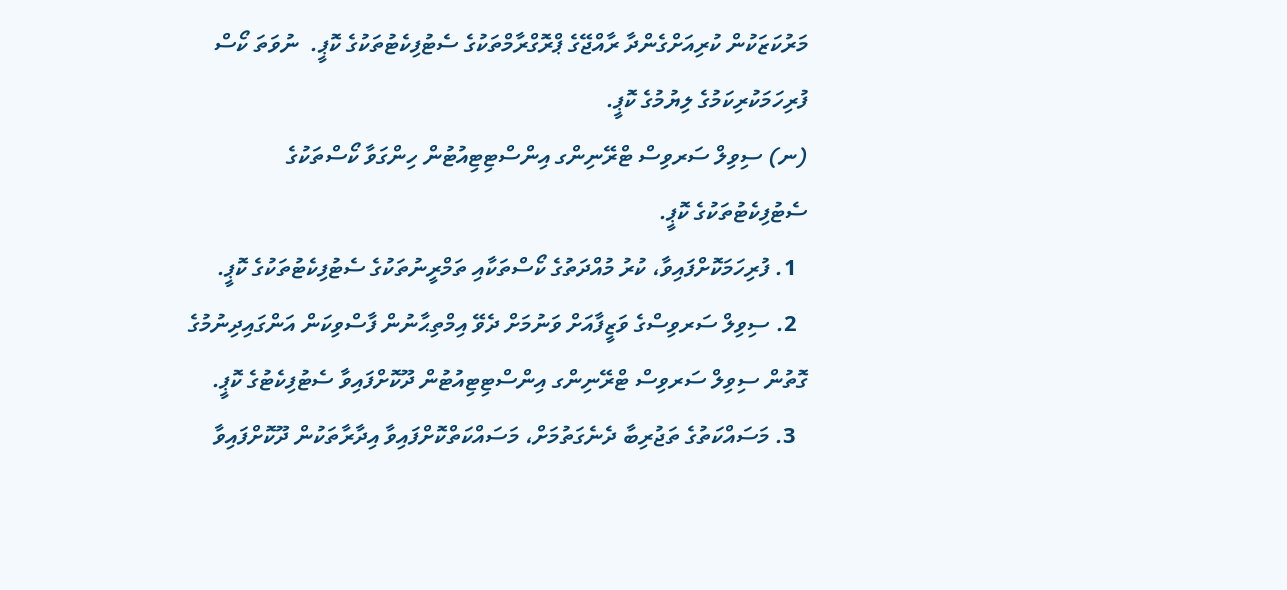މަރުކަޒަކުން ކުރިއަށްގެންދާ ރާއްޖޭގެ ޕްރޮގްރާމްތަކުގެ ސެޓުފިކެޓުތަކުގެ ކޮޕީ.  ނުވަތަ ކޯސް ފުރިހަމަކުރިކަމުގެ ލިޔުމުގެ ކޮޕީ.
(ނ) ސިވިލް ސަރވިސް ޓްރޭނިންގ އިންސްޓިޓިއުޓުން ހިންގަވާ ކޯސްތަކުގެ ސެޓުފިކެޓުތަކުގެ ކޮޕީ.
  1. ފުރިހަމަކޮށްފައިވާ، ކުރު މުއްދަތުގެ ކޯސްތަކާއި ތަމްރީނުތަކުގެ ސެޓުފިކެޓުތަކުގެ ކޮޕީ.
  2. ސިވިލް ސަރވިސްގެ ވަޒީފާއަށް ވަނުމަށް ދެވޭ އިމްތިޙާނުން ފާސްވިކަން އަންގައިދިނުމުގެ ގޮތުން ސިވިލް ސަރވިސް ޓްރޭނިންގ އިންސްޓިޓިއުޓުން ދޫކޮށްފައިވާ ސެޓުފިކެޓުގެ ކޮޕީ.
  3. މަސައްކަތުގެ ތަޖުރިބާ ދެނެގަތުމަށް، މަސައްކަތްކޮށްފައިވާ އިދާރާތަކުން ދޫކޮށްފައިވާ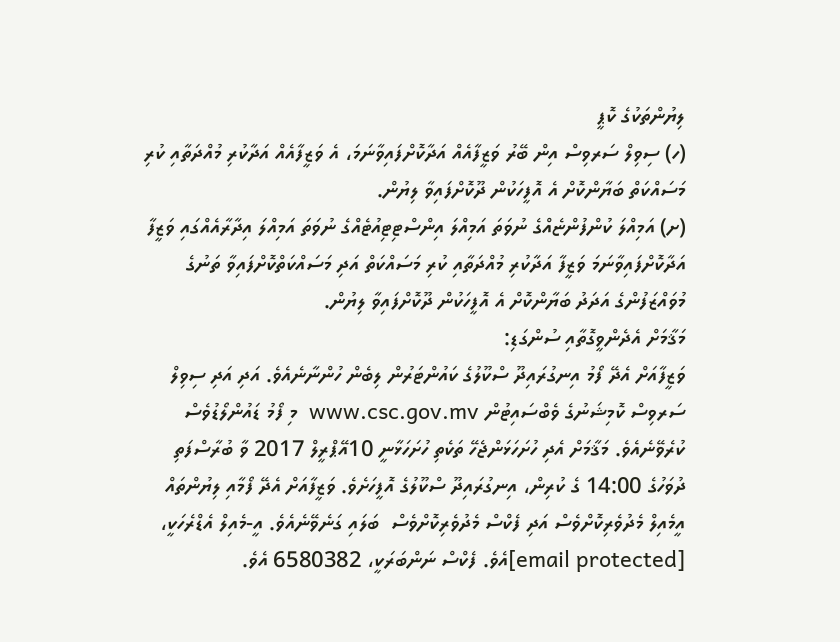ލިޔުންތަކުގެ ކޮޕީ
(ހ) ސިވިލް ސަރވިސް އިން ބޭރު ވަޒީފާއެއް އަދާކޮށްފައިވާނަމަ، އެ ވަޒީފާއެއް އަދާކުރި މުއްދަތާއި ކުރި މަސައްކަތް ބަޔާންކޮށް އެ އޮފީހަކުން ދޫކޮށްފައިވާ ލިޔުން.
(ށ) އަމިއްލަ ކުންފުންޏެއްގެ ނުވަތަ އަމިއްލަ އިންސްޓިޓިއުޓެއްގެ ނުވަތަ އަމިއްލަ އިދާރާއެއްގައި ވަޒީފާ އަދާކޮށްފައިވާނަމަ ވަޒީފާ އަދާކުރި މުއްދަތާއި ކުރި މަސައްކަތް އަދި މަސައްކަތްކޮށްފައިވާ ތަނުގެ މުވައްޒަފުންގެ އަދަދު ބަޔާންކޮށް އެ އޮފީހަކުން ދޫކޮށްފައިވާ ލިޔުން.
މަޤާމަށް އެދެންވީގޮތާއި ސުންގަޑި:
ވަޒީފާއަށް އެދޭ ފޯމު އިނގުރައިދޫ ސްކޫލުގެ ކައުންޓަރުން ލިބެން ހުންނާނެއެވެ. އަދި އަދި ސިވިލް ސަރވިސް ކޮމިޝަނުގެ ވެބްސައިޓުން www.csc.gov.mv  މި ފޯމު ޑައުންލޯޑުވެސް ކުރެވޭނެއެވެ. މަޤާމަށް އެދި ހުށަހަޅަންޖެހޭ ތަކެތި ހުށަހަޅާނީ 10އޭޕްރީލް 2017 ވާ ބުރާސްފަތި ދުވަހުގެ 14:00 ގެ ކުރިން، އިނގުރައިދޫ ސްކޫލުގެ އޮފީހަށެވެ. ވަޒީފާއަށް އެދޭ ފޯމާއި ލިޔުންތައް އީމެއިލް މެދުވެރިކޮށްވެސް އަދި ފެކްސް މެދުވެރިކޮށްވެސް  ބަލައި ގަނެވޭނެއެވެ. އީ-މެއިލް އެޑްރެހަކީ،  [email protected]އެވެ. ފެކްސް ނަންބަރަކީ، 6580382 އެވެ.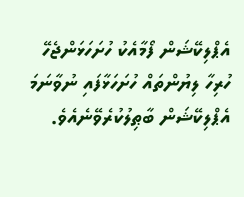އެޕްލިކޭޝަން ފޯމާއެކު ހުށަހަޅަންޖެހޭ ހުރިހާ ލިޔުންތައް ހުށަހަޅާފައި ނުވާނަމަ އެޕްލިކޭޝަން ބާޠިލުކުރެވޭނެއެވެ.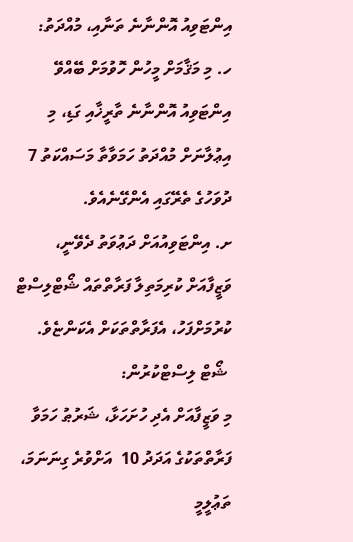އިންޓަވިއު އޮންނާނެ ތަނާއި، މުއްދަތު:
ހ. މި މަޤާމަށް މީހުން ހޮވުމަށް ބޭއްވޭ އިންޓަވިއު އޮންނާނެ ތާރީޚާއި ގަޑި، މި އިޢުލާނަށް މުއްދަތު ހަމަވާތާ މަސައްކަތު 7 ދުވަހުގެ ތެރޭގައި އެންގޭނެއެވެ.
ށ. އިންޓަވިއުއަށް ދަޢުވަތު ދެވޭނީ، ވަޒީފާއަށް ކުރިމަތިލާ ފަރާތްތައް ޝޯޓްލިސްޓް ކުރުމަށްފަހު، އެފަރާތްތަކަށް އެކަންޏެވެ.
 ޝޯޓް ލިސްޓްކުރުން:
މި ވަޒީފާއަށް އެދި ހުށަހަޅާ، ޝަރުޠު ހަމަވާ ފަރާތްތަކުގެ އަދަދު 10  އަށްވުރެ ގިނަނަމަ، ތަޢުލީމީ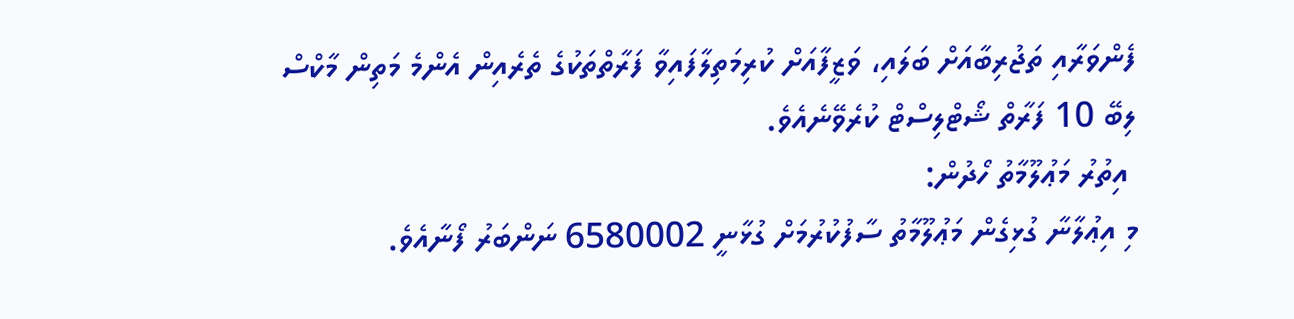ފެންވަރާއި ތަޖުރިބާއަށް ބަލައި، ވަޒީފާއަށް ކުރިމަތިލާފައިވާ ފަރާތްތަކުގެ ތެރެއިން އެންމެ މަތިން މާކްސް ލިބޭ 10 ފަރާތް ޝޯޓްލިސްޓް ކުރެވޭނެއެވެ.
 އިތުރު މަޢުލޫމާތު ހޯދުން:
މި އިޢުލާނާ ގުޅިގެން މަޢުލޫމާތު ސާފުކުރުމަށް ގުޅާނީ 6580002 ނަންބަރު ފޯނާއެވެ.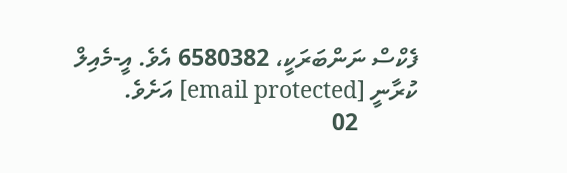ފެކްސް ނަންބަރަކީ، 6580382 އެވެ. އީ-މެއިލް ކުރާނީ [email protected] އަށެވެ.
          02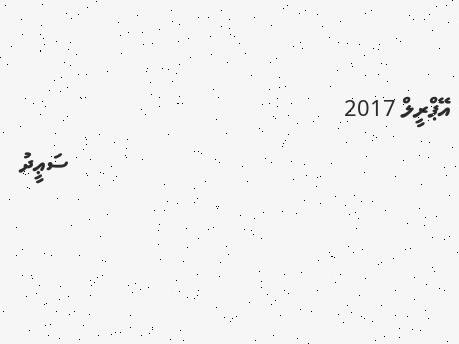އޭޕްރީލް 2017
                                                                   ސަޢީދު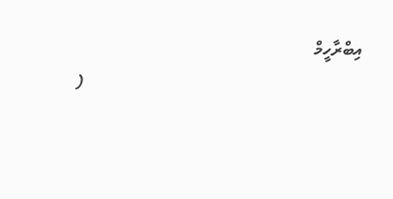އިބްރާހީމް
                                                                   (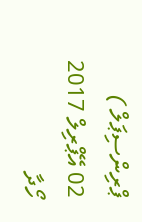ޕްރިންސިޕަލް )
02 އޭޕްރިލް 2017
ހޯދާ